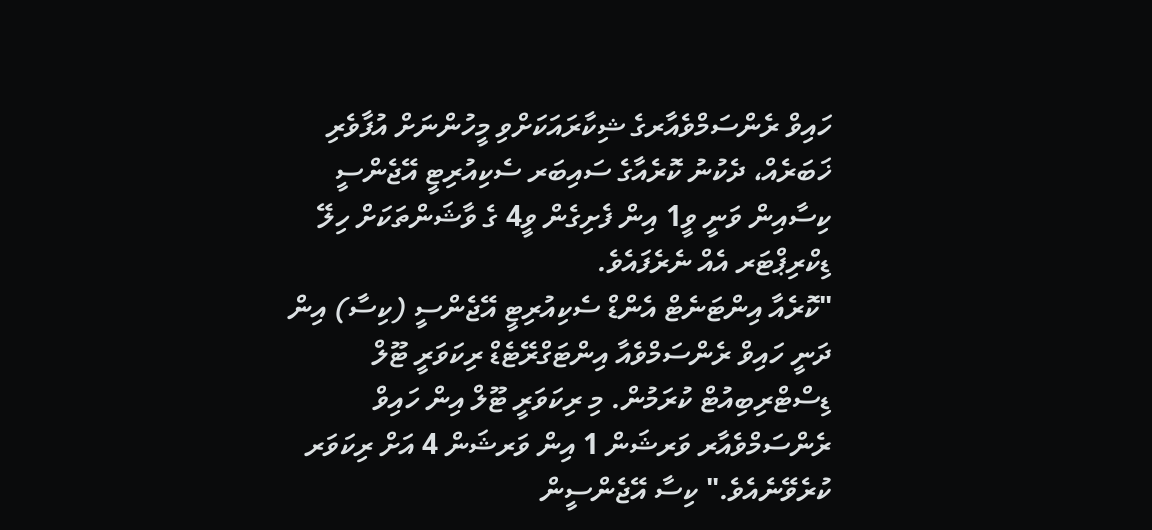ހައިވް ރެންސަމްވެއާރގެ ޝިކާރައަކަށްވި މީހުންނަށް އުފާވެރި ޚަބަރެއް، ދެކުނު ކޮރެއާގެ ސައިބަރ ސެކިއުރިޓީ އޭޖެންސީ ކިސާއިން ވަނީ ވީ1 އިން ފެށިގެން ވީ4 ގެ ވާޝަންތަކަށް ހިލޭ ޑިކްރިޕްޓަރ އެއް ނެރެފައެވެ.
"ކޮރެއާ އިންޓަނެޓް އެންޑް ސެކިއުރިޓީ އޭޖެންސީ (ކިސާ) އިން ދަނީ ހައިވް ރެންސަމްވެއާ އިންޓަގްރޭޓެޑް ރިކަވަރީ ޓޫލް ޑިސްޓްރިބިއުޓް ކުރަމުން. މި ރިކަވަރީ ޓޫލް އިން ހައިވް ރެންސަމްވެއާރ ވަރޝަން 1 އިން ވަރޝަން 4 އަށް ރިކަވަރ ކުރެވޭނެއެވެ." ކިސާ އޭޖެންސީން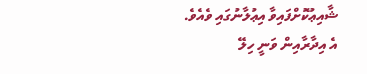ޝާއިޢުކޮށްފައިވާ އިޢުލާނުގައި ވެއެވެ.
އެ އިދާރާއިން ވަނީ ހިލޭ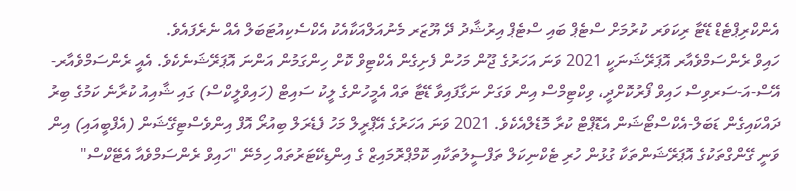އެންކްރިޕްޓެޑް ޑޭޓާ ރިކަވަރ ކުރުމަށް ސްޓެޕް ބައި ސްޓެޕް އިރުޝާދު ދޭ ޔޫޒަރ މެނުއަލްއަކާއެކު އެކްސެކިއުޓަބަލް އެއް ނެރެފައެވެ.
ހައިވް ރެންސަމްވެއާރ އޮޕަރޭޝަނަކީ 2021 ވަނަ އަހަރުގެ ޖޫން މަހުން ފެށިގެން އެކްޓިވް ކޮށް ހިންގަމުން އަންނަ އޮޕަރޭޝަނެކެވެ. އެއީ ރެންސަމްވެއާރ-އޭސް-އަ-ސަރވިސް ހައިވް ފޯރުކޮށްދީ، ވިކްޓިމްސް އިން ވަގަށް ނަގާފައިވާ ޑޭޓާ ތައް އެމީހުންގެ ލީކު ސައިޓް (ހައިވްލީކްސް) ގައި ޝާއިއު ކުރާނެ ކަމުގެ ބިރު ދައްކައިގެން ޑަބަލް-އެކްސްޓޯޝަން އެޑޮޕްޓް ކުރާ މޮޑެލްއެކެވެ. 2021 ވަނަ އަހަރުގެ އޭޕްރީލް މަހު ފެޑެރަލް ބިއުރޯ އޮފް އިންވެސްޓިގޭޝަން (އެފްބީއައި) އިން ވަނީ ގޭންގްތަކުގެ އޮޕަރޭޝަންތަކާ ގުޅުން ހުރި ޓެކްނިކަލް ތަފްސީލުތަކާއި ކޮމްޕްރޮމައިޒް ގެ އިންޑިކޭޓަރުތައް ހިމެނޭ "ހައިވް ރެންސަމްވެއާ އެޓޭކްސް"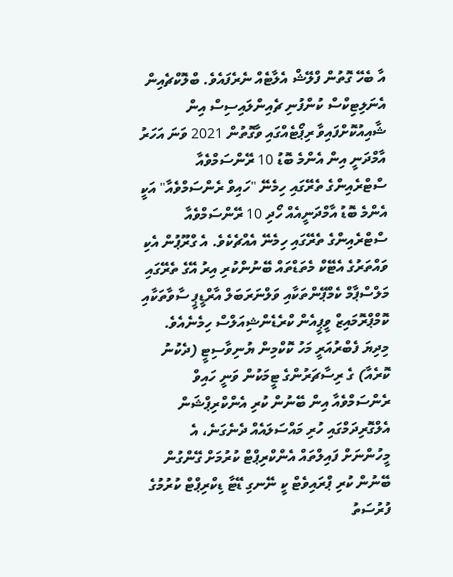އާ ބެހޭ ގޮތުން ފްލޭޝް އެލާޓެއް ނެރެފައެވެ. ބްލޮކްޗެއިން އެނަލިޓިކްސް ކުންފުނި ޗެއިންލައިސިސް އިން ޝާއިއުކޮށްފައިވާ ރިޕޯޓެއްގައި ވާގޮތުން 2021 ވަނަ އަހަރު އާމްދަނީ އިން އެންމެ ބޮޑު 10 ރޭންސަމްވެއާ ސްޓްރެއިންގެ ތެރޭގައި ހިމެނޭ "ހައިވް ރެންސަމްވެއާ" އަކީ އެންމެ ބޮޑު އާމްދަނީއެއް ހޯދި 10 ރޭންސަމްވެއާ ސްޓްރެއިންގެ ތެރޭގައި ހިމެނޭ އެއްޗެކެވެ. އެ ގްރޫޕުން އެކި ވައްތަރުގެ އެޓޭކް މެތަޑްތައް ބޭނުންކުރި އިރު އޭގެ ތެރޭގައި މަލްސްޕާމް ކެމްޕޭންތަކާއި ވަލްނަރަބަލް އާރްޑީޕީ ސާވާތަކާއި ކޮމްޕްރޮމައިޒް ވީޕީއެން ކްރެޑެންޝިއަލްސް ހިމެނެއެވެ.
މިދިޔަ ފެބްރުއަރީ މަހު ކޮކްމިން ޔުނިވާސިޓީ (ދެކުނު ކޮރެއާ) ގެ ރިސާޗަރުންގެ ޓީމަކުން ވަނީ ހައިވް ރެންސަމްވެއާ އިން ބޭނުން ކުރި އެންކްރިޕްޝަން އެލްގޮރިދަމްގައި ހުރި މައްސަލައެއް ދެނެގަނެ، އެ މީހުންނަށް ފައިލްތައް އެންކްރިޕްޓް ކުރުމަށް ގޭންގުން ބޭނުން ކުރި ޕްރައިވެޓް ކީ ނޭނގި ޑޭޓާ ޑިކްރިޕްޓް ކުރުމުގެ ފުރުސަތު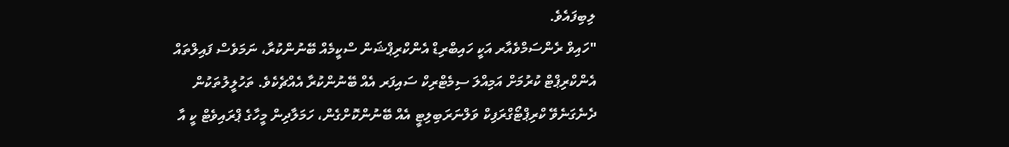ލިބިފައެވެ.
"ހައިވް ރެންސަމްވެއާރ އަކީ ހައިބްރިޑް އެންކްރިޕްޝަން ސްކީމެއް ބޭނުންކުރާ، ނަމަވެސް ފައިލްތައް އެންކްރިޕްޓް ކުރުމަށް އަމިއްލަ ސިމެޓްރިކް ސައިފަރ އެއް ބޭނުންކުރާ އެއްޗެކެވެ. ތަހުލީލުތަކުން ދެނެގަނެވޭ ކްރިޕްޓޯގްރަފިކް ވަލްނަރަބިލިޓީ އެއް ބޭނުންކޮށްގެން، ހަމަލާދިން މީހާގެ ޕްރައިވެޓް ކީ އާ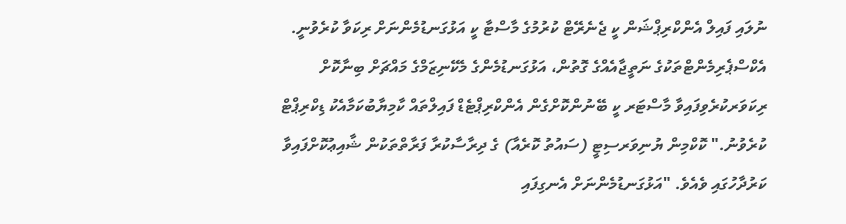ނުލައި ފައިލް އެންކްރިޕްޝަން ކީ ޖެނެރޭޓް ކުރުމުގެ މާސްޓާ ކީ އަޅުގަނޑުމެންނަށް ރިކަވާ ކުރެވުނީ. އެކްސްޕެރިމެންޓްތަކުގެ ނަތީޖާއެއްގެ ގޮތުން، އަޅުގަނޑުމެންގެ މެކޭނިޒަމްގެ މައްޗަށް ބިނާކޮށް ރިކަވަރކުރެވިފައިވާ މާސްޓަރ ކީ ބޭނުންކޮށްގެން އެންކްރިޕްޓެޑް ފައިލްތައް ކާމިޔާބުކަމާއެކު ޑިކްރިޕްޓް ކުރެވުނު." ކޮކްމިން ޔުނިވަރސިޓީ (ސައުތު ކޮރެއާ) ގެ ދިރާސާކުރާ ފަރާތްތަކުން ޝާއިޢުކޮށްފައިވާ ކަރުދާހުގައި ވެއެވެ. "އަޅުގަނޑުމެންނަށް އެނގިފައި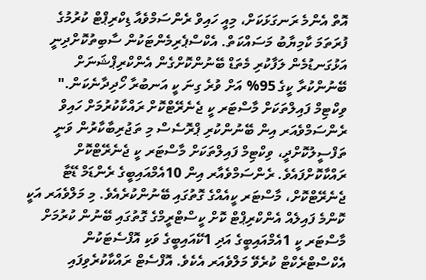އޮތް އެންމެ ރަނގަޅަކަށް، މިއީ ހައިވް ރެންސަމްވެއާ ޑިކްރިޕްޓް ކުރުމުގެ ފުރަތަމަ ކާމިޔާބު މަސައްކަތް. އެކްސްޕެރިމެންޓަކުން ސާބިތުކޮށްދިނީ އަޅުގަނޑުމެން ލަފާކުރި މެތަޑް ބޭނުންކޮށްގެން އެންކްރިޕްޝަނަށް ބޭނުންކުރާ ކީގެ 95% އަށް ވުރެ ގިނަ ކީ އަނބުރާ ހޯދިދާނެކަން."
ވިކްޓިމް ފައިލްތަކަށް މާސްޓަރ ކީ ޖެނެރޭޓްކޮށް ރައްކާކުރުމަށް ހައިވް ރެންސަމްވެއަރ އިން ބޭނުންކުރި ޕްރޮސެސް މި ތަޖުރިބާކާރުން ވަނީ ތަފްސީލުކޮށްދީ، ވިކްޓިމް ފައިލްތަކަށް މާސްޓަރ ކީ ޖެނެރޭޓްކޮށް ރައްކާކޮށްފައެވެ. ރެންސަމްވެއާރ އިން 10އެމްއައިބީގެ ރެންޑަމް ޑޭޓާ ޖެނެރޭޓްކޮށް، މާސްޓަރ ކީއެއްގެ ގޮތުގައި ބޭނުންކުރެއެވެ. މި މަލްވެއަރ އަކީ ކޮންމެ ފައިލެއް އެންކްރިޕްޓް ކޮށް ކީސްޓްރީމްގެ ގޮތުގައި ބޭނުން ކުރުމަށް މާސްޓަރ ކީ 1އެމްއައިބީގެ އަދި 1ކޭއައިބީގެ ވަކި އޮފްސެޓަކުން އެކްސްޓްރެކްޓް ކުރެވޭ މަލްވެއަރ އެކެވެ. އޮފްސެޓް ރައްކާކުރެވިފައި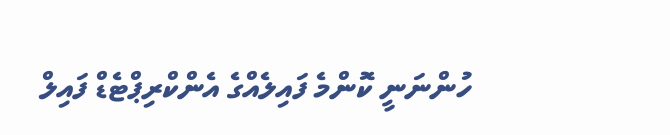ހުންނަނީ ކޮންމެ ފައިލެއްގެ އެންކްރިޕްޓެޑް ފައިލް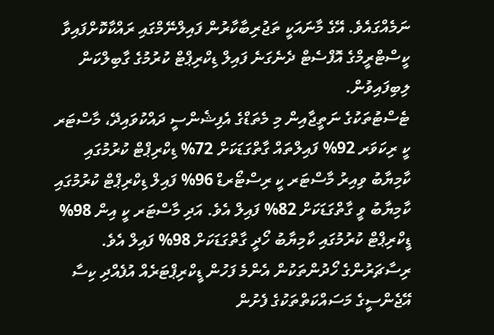ނަމެއްގައެވެ. އޭގެ މާނައަކީ ތަޖުރިބާކާރުން ފައިލްނޭމްގައި ރައްކާކޮށްފައިވާ ކީސްޓްރީމްގެ އޮފްސެޓް ދެނެގަނެ ފައިލް ޑިކްރިޕްޓް ކުރުމުގެ ގާބިލްކަން ލިބިފައިވުން.
ޓެސްޓުތަކުގެ ނަތީޖާއިން މި މެތަޑްގެ އެފިޝެންސީ ދައްކުވައިދޭ، މާސްޓަރ ކީ ރިކަވަރ 92% ފައިލްތައް ގާތްގަޑަކަށް 72% ޑިކްރިޕްޓް ކުރުމުގައި ކާމިޔާބު ވިއިރު މާސްޓަރ ކީ ރިސްޓޯރޑް 96% ފައިލް ޑިކްރިޕްޓް ކުރުމުގައި ކާމިޔާބު ވީ ގާތްގަޑަކަށް 82% ފައިލް އެވެ. އަދި މާސްޓަރ ކީ އިން 98% ޑީކްރިޕްޓް ކުރުމުގައި ކާމިޔާބު ހޯދީ ގާތްގަޑަކަށް 98% ފައިލް އެވެ.
ރިސާޗަރުންގެ ހޯދުންތަކުން އެންމެ ފަހުން ޑީކްރިޕްޓަރެއް އުފެއްދި ކިސާ އޭޖެންސީގެ މަސައްކަތްތަކުގެ ފެށުން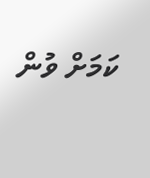ކަމަށް ވުން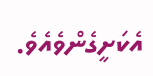އެކަށީގެންވެއެވެ.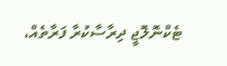ޓެކްނޮލޮޖީ ދިރާސާކުރާ ފަރާތެއް،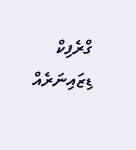ގްރެފިކް ޑިޒައިނަރެއް